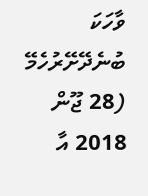ވާހަކަ
ބުނެދޭށޭރުހެމޭ
(28 ޖޫން 2018 އާ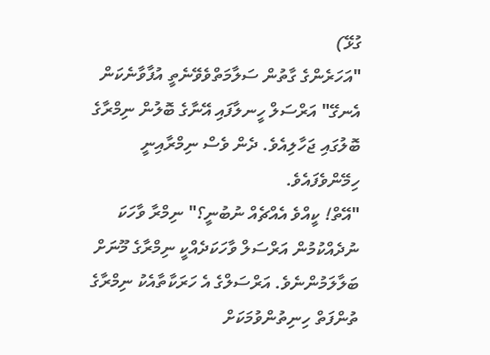ގުޅޭ)
"އަހަރެންގެ ގާތުން ސަލާމަތްވެވޭނެތީ އުފާވާނެކަން އެނގޭ" އަރްސަލް ހީނލާފައި އޭނާގެ ބޮލުން ނިމްރާގެ ބޮލުގައި ޖަހާލިއެވެ. ދެން ވެސް ނިމްރާއިނީ ހިމޭންވެފައެވެ.
"އޭތް! ކީއްވެ އެއްޗެއް ނުބުނީ؟" ނިމްރާ ވާހަކަ ނުދެއްކުމުން އަރްސަލް ވާހަކަދެއްކީ ނިމްރާގެ މޫނަށް ބަލާލަމުންނެވެ. އަރްސަލްގެ އެ ހަރަކާތާއެކު ނިމްރާގެ ތުންފަތް ހިނިތުންވުމަކަށް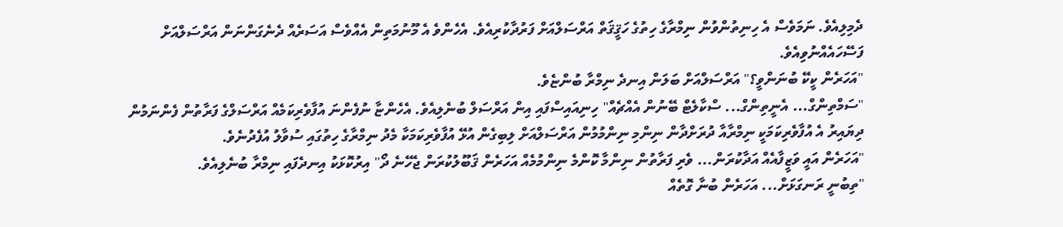ދެމިލިއެވެ. ނަމަވެސް އެ ހިނިތުންވުން ނިމްރާގެ ހިތުގެ ހަޤީޤަތް އަރްސަލްއަށް ފަރުދާކުރިއެވެ. އެހެންވެ އެ މޫނުމަތިން އެއްވެސް އަސަރެއް ދެނެގަންނަން އަރްސަލްއަށް ފަސޭހައެއްނުވިއެވެ.
"އަހަރެން ކީކޭ ބުނަންވީ؟" އަރްސަލްއަށް ބަލަން އިނދެ ނިމްރާ ބުންޏެވެ.
"ސަމްތިންގް... އެނީތިންގް... ސްކާލެޓް ބޭނުން އެއްޗެއް" ހިނިއައިސްފައި އިން އަރްސަލް ބުނެލިއެވެ. އެހެންޏާ ނުފެންނަ އުފާވެރިކަމެއް އަރްސަލްގެ ފަރާތުން ފެންނަމުން ދިޔައިރު އެ އުފާވެރިކަމަކީ ނިމްރާއާ ދުރަށްދާން ނިންމި ނިންމުމުން އަރްސަލްއަށް ލިބިގެން އުޅޭ އުފާވެރިކަމަކާ މެދު ނިމްރާގެ ހިތުގައި ސުވާލު އުފެދުނެވެ.
"އަހަރެން އައީ ވަޒީފާއެއް އަދާކުރަން... ވެރި ފަރާތުން ނިންމާ ކޮންމެ ނިންމުމެއް އަހަރެން ޤަބޫލުކުރަން ޖެހޭނެ ދޯ" އިރުކޮޅަކު އިނދެފައި ނިމްރާ ބުނެލިއެވެ.
"ތިބުނީ ރަނގަޅަށް... އަހަރެން ބުނާ ގޮތެއް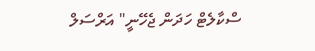ސްކާލެޓް ހަދަން ޖެހޭނީ" އަރްސަލް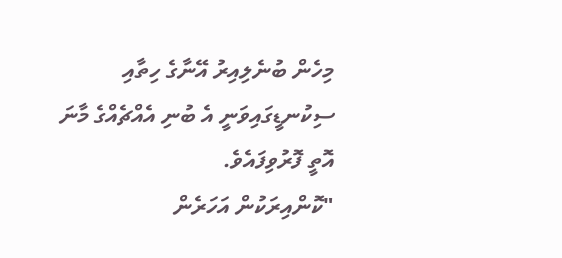މިހެން ބުނެލިއިރު އޭނާގެ ހިތާއި ސިކުނޑީގައިވަނީ އެ ބުނި އެއްޗެއްގެ މާނަ އޮތީ ފޮރުވިފައެވެ.
"ކޮންއިރަކުން އަހަރެން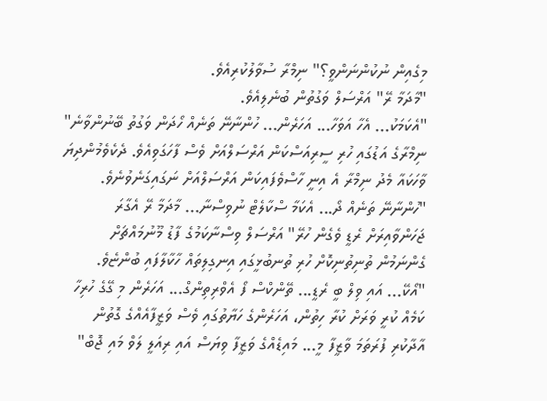މިގެއިން ނުކުންނަންވީ؟" ނިމްރާ ސުވާލުކުރިއެވެ.
"މާދަމާ ރޭ" އަރްސަލް ވަގުތުން ބުނެލިއެވެ.
"އެކަމަކު... އެހާ އަވަހާ... އަހަރެން... ހުންނާނޭ ތަނެއް ހޯދަން ވަގުތު ބޭނުންވާނެ" ނިމްރާގެ އަޑުގައި ހުރި ސީރިއަސްކަން އަރްސަލްއަށް ވެސް ފާހަގަވިއެވެ. ދެކެވެމުންދިޔަ ވާހަކައާ މެދު ނިމްރާ އެ އިނީ ހާސްވެފައިކަން އަރްސަލްއަށް ނަގައިގަނެވުނެވެ.
"ހުންނާނޭ ތަނެއް ދޯ... އެކަމާ ސްކާލެޓް ނުވިސްނާ... މާދަމާ ރޭ އެގާރަ ޖަހަންވާއިރަށް ރެޑީ ވެގެން ހުރޭ" އަރްސަލް ވިސްނާކަމުގެ ފާޑު މޫނުމައްޗަށް ގެންނަމުން ތުނިތުނިކޮށް ހުރި ތުނބުޅީގައި އިނގިލިތައް ހާކާލާފައި ބުންޏެވެ.
"އޯކޭ... އައި ވިލް ބީ ރެޑީ... ތޭންކްސް ފޯ އެވްރިތިންގް... އަހަރެން މި ގޭގެ ހުރިހާ ކަމެއް ކުރީ ވަރަށް ކުރާ ހިތުން، އަހަރެންގެ ހަޔާތުގައި ވެސް ވަޒީފާއެއްގެ ގޮތުން އާދާކުރި ފުރަތަމަ ވާޒީފާ މީ... މައިޑެއްގެ ވަޒީފާ ވިޔަސް އައި ރިއަލީ ލަވް މައި ޖޮބް"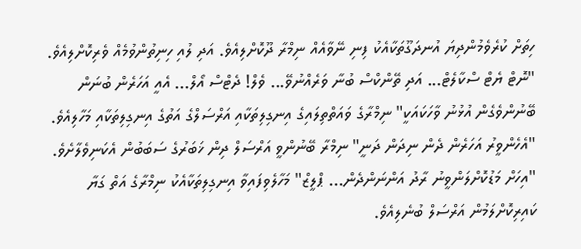ހިތަށް ކުރެވެމުންދިޔަ އުނދަގޫތަކާއެކު ފިނި ނޭވާއެއް ނިމްރާ ދޫކޮށްލިއެވެ. އަދި ލުއި ހިނިތުންވުމެއް ވެރިކޮށްލިއެވެ.
"ނޮޓް ޔެޓް ސްކާލެޓް... އަދި ތޭންކްސް ބުނާ ވަރެއްނުވޭ... ވެލް! ދެޓްސް އޯލް... އެއީ އަހަރެން ބުނަން ބޭނުންވެގެން އުޅުނު ވާހަކައަކީ" ނިމްރާގެ ވައަތްތިލައިގެ އިނގިލިތަކާއި އަރްސަލްގެ އަތުގެ އިނގިލިތަކާއި މަހާލިއެވެ.
"އެހެންވީރު އަހަރެން ދެން ނިދަން ދަނީ" ނިމްރާ ބޭނުންވީ އަރްސަލް ދިން ޚަބަރުގެ ސަބަބުން އެކަނިވެލާށެވެ.
"އިހަށް މަޑުކޮށްލަންވީނު ރާދު އަންނަންދެން... ޕްލީޒް" މަހާލެވިފައިވާ އިނގިލިތަކާއެކު ނިމްރާގެ އަތް ގަޔާ ކައިރިކޮށްލަމުން އަރްސަލް ބުނެލިއެވެ.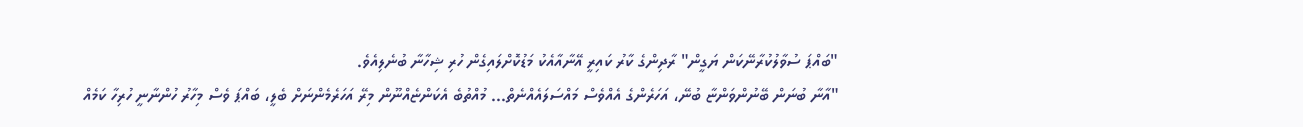"ބައްޕަ ސުވާލުކުރާނޭކަން ޔަގީން" ރާދިންގެ ކާރު ކައިރީ އޭނާއާއެކު މަޑުކޮށްލައިގެން ހުރި ޝިހާނާ ބުނެލިއެވެ.
"އާނާ ބުނަން ބޭނުންވަންޏާ ބުނޭ، އަހަރެންގެ އެއްވެސް މައްސަލައެއްނެތް... މުއްތުބެ އެކަންޏެއްނޫން މިރޭ އަހަރެމެންނަށް ބެލީ، ބައްޕަ ވެސް މިހާރު ހުންނާނީ ހުރިހާ ކަމެއް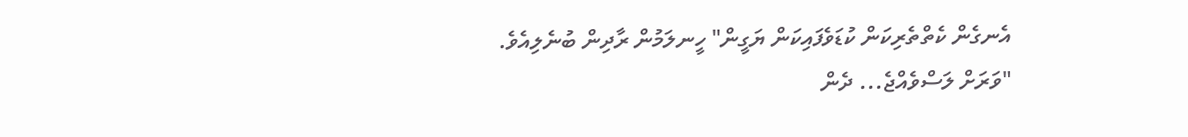އެނގެން ކެތްތެރިކަން ކުޑަވެފައިކަން ޔަގީން" ހީނލަމުން ރާދިން ބުނެލިއެވެ.
"ވަރަށް ލަސްވެއްޖެ... ދެން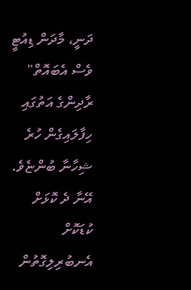ދަނީ، މާދަން ޑިއުޓީ ވެސް އެބައޮތް" ރާދިންގެ އަތުގައި ހިފާލައިގެން ހުރެ ޝިހާނާ ބުންޏެވެ. އޭނާ ދެ ކޮޅަށް ކުޑަކޮށް އެނބުރިލިގޮތުން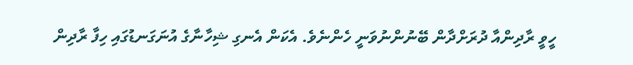ހީވީ ރާދިންއާ ދުރަށްދާން ބޭނުންނުވަނީ ހެންނެވެ. އެކަން އެނގި ޝިހާނާގެ އުނަގަނޑުގައި ހިފާ ރާދިން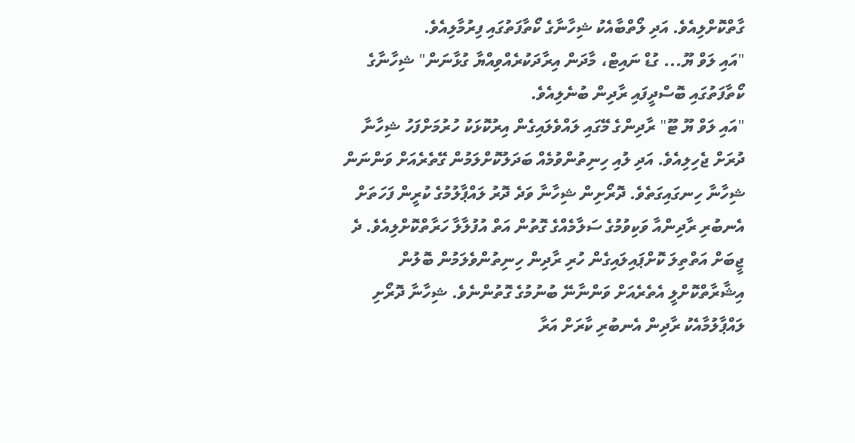ގާތްކޮށްލިއެވެ. އަދި ލޯތްބާއެކު ޝިހާނާގެ ކޯތާފަތުގައި ފިރުމާލިއެވެ.
"އައި ލަވް ޔޫ... ގުޑް ނައިޓް، މާދަން އިރާދަކުރެއްވިއްޔާ ގުޅާނަން" ޝިހާނާގެ ކޯތާފަތުގައި ބޮސްދީފައި ރާދިން ބުނެލިއެވެ.
"އައި ލަވް ޔޫ ޓޫ" ރާދިންގެ މޭގައި ލައްވެލައިގެން އިރުކޮޅަކު ހުރުމަށްފަހު ޝިހާނާ ދުރަށް ޖެހިލިއެވެ. އަދި ލުއި ހިނިތުންވުމެއް ބަދަލުކޮށްލަމުން ގޭތެރެއަށް ވަންނަން ޝިހާނާ ހިނގައިގަތެވެ. ދޮރޯށިން ޝިހާނާ ވަދެ ދޮރު ލައްޕާލުމުގެ ކުރީން ފަހަތަށް އެނބުރި ރާދިންއާ ވަކިވުމުގެ ސަލާމެއްގެ ގޮތުން އަތް އުފުލާލާ ހަރާތްކޮށްލިއެވެ. ދެ ޖީބަށް އަތްތިލަ ކޮށްޕައިލައިގެން ހުރި ރާދިން ހިނިތުންވެލަމުން ބޮލުން އިޝާރާތްކޮށްލީ އެތެރެއަށް ވަންނާނޭ ބުނުމުގެ ގޮތުންނެވެ. ޝިހާނާ ދޮރޯށި ލައްޕާލުމާއެކު ރާދިން އެނބުރި ކާރަށް އަރާ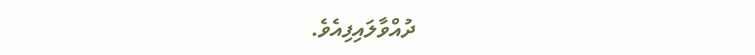ދުއްވާލައިފިއެވެ.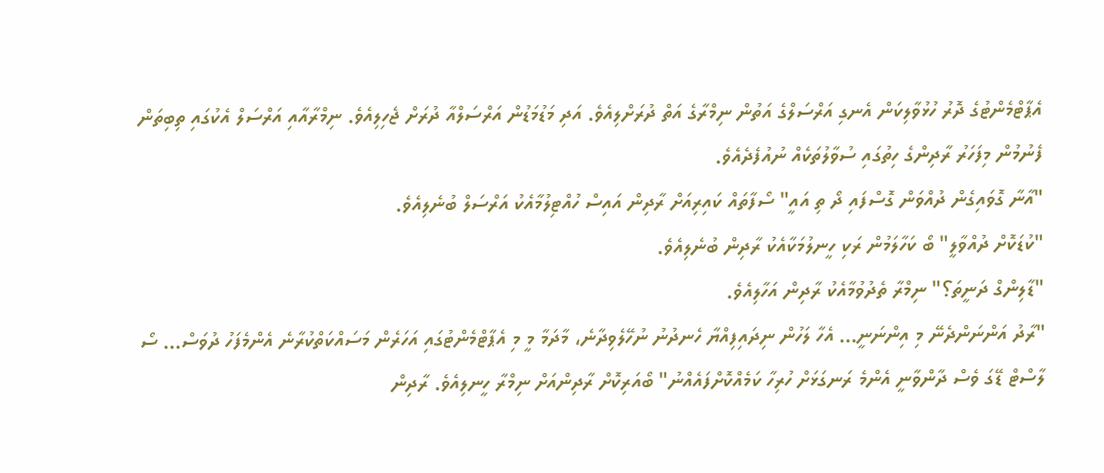އެޕާޓްމެންޓުގެ ދޮރު ހުޅުވާލިކަން އެނގި އަރްސަލްގެ އަތުން ނިމްރާގެ އަތް ދުރަށްލިއެވެ. އަދި މަޑުމަޑުން އަރްސަލްއާ ދުރަށް ޖެހިލިއެވެ. ނިމްރާއާއި އަރްސަލް އެކުގައި ތިބިތަން ފެނުމުން މިފަހަރު ރާދިންގެ ހިތުގައި ސުވާލުތަކެއް ނުއުފެދެއެވެ.
"އާނާ ގޮވައިގެން ދުއްވަން ގޮސްފައި ދޯ ތި އައީ" ސޯފާތައް ކައިރިއަށް ރާދިން އައިސް ހުއްޓިލުމާއެކު އަރްސަލް ބުނެލިއެވެ.
"ކުޑަކޮށް ދުއްވާލީ" ބޯ ކަހާލަމުން ރަކި ހީނލުމަކާއެކު ރާދިން ބުނެލިއެވެ.
"ޑާލިންގް ދަނީތަ؟" ނިމްރާ ތެދުވުމާއެކު ރާދިން އަހާލިއެވެ.
"ރާދު އަންނަންދެނޭ މި އިންނަނީ... އެހާ ލަހުން ނިދައިފިއްޔާ ހެނދުނު ނުހޭލެވިދާނެ، މާދަމާ މީ މި އެޕާޓްމެންޓުގައި އަހަރެން މަސައްކަތްކުރާނެ އެންމެފަހު ދުވަސް... ސޯ ލާސްޓް ޑޭގަ ވެސް ދާންވާނީ އެންމެ ރަނގަޅަށް ހުރިހާ ކަމެއްކޮށްފައެއްނު" ބޯއަރިކޮށް ރާދިންއަށް ނިމްރާ ހީނލިއެވެ. ރާދިން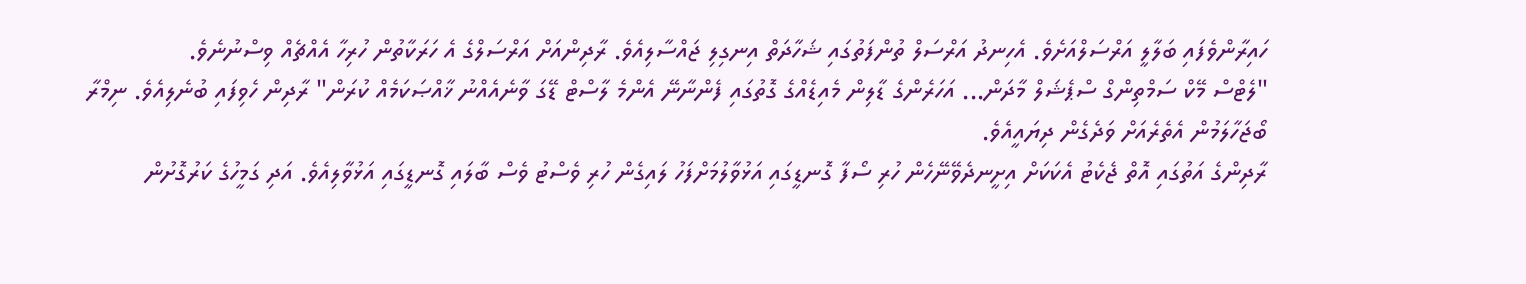ހައިރާންވެފައި ބަލާލީ އަރްސަލްއަށެވެ. އެހިނދު އަރްސަލް ތުންފަތުގައި ޝަހާދަތް އިނގިލި ޖައްސާލިއެވެ. ރާދިންއަށް އަރްސަލްގެ އެ ހަރަކާތުން ހުރިހާ އެއްޗެއް ވިސްނުނެވެ.
"ލެޓްސް މޭކް ސަމްތިންގް ސްޕެޝަލް މާދަން... އަހަރެންގެ ޑާލިން މެއިޑެއްގެ ގޮތުގައި ފެންނާނޭ އެންމެ ލާސްޓް ޑޭގަ ވާނެއެއްނު ޚާއްޞަކަމެއް ކުރަން" ރާދިން ހެވިފައި ބުނެލިއެވެ. ނިމްރާ ބޯޖަހާލަމުން އެތެރެއަށް ވަދެގެން ދިޔައީއެވެ.
ރާދިންގެ އަތުގައި އޮތް ޖެކެޓު އެކަކަށް އިށީނދެވޭނޭހެން ހުރި ސޯފާ ގޮނޑީގައި އަޅުވާލުމަށްފަހު ލައިގެން ހުރި ވެސްޓު ވެސް ބާލައި ގޮނޑީގައި އަޅުވާލިއެވެ. އަދި ގަމީހުގެ ކަރުގޮށުން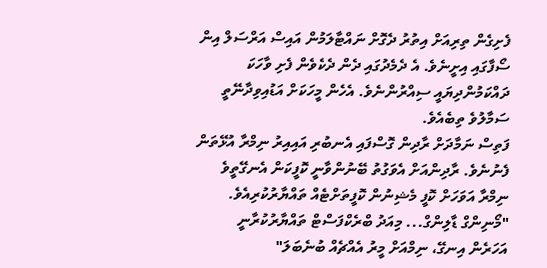ފެށިގެން ތިރިއަށް އިތުރު ދެގޮށް ނައްޓާލަމުން އައިސް އަރްސަލް އިން ސޯފާގައި އިށީނެވެ. އެ ދެމެދުގައި ދެން ދެކެވެން ފެށި ވާހަކަ ދައްކަމުންދިޔައީ ސިއްރުންނެވެ. އެހެން މީހަކަށް އަޑުއިވިދާނޭތީ ސަމާލުވެ ތިބެއެވެ.
ފަތިސް ނަމާދަށް ރާދިން ގޮސްފައި އެނބުރި އައިއިރު ނިމްރާ އުޅޭތަން ފެނުނެވެ. ރާދިންއަށް އެވަގުތު ބޭނުންވާނީ ކޮފީކަން އެނގޭތީވެ ނިމްރާ އަވަހަށް ކޮފީ މެޝިނުން ކޮފީތަށްޓެއް ތައްޔާރުކުރިއެވެ.
"މޯނިންގް ޑާލިންގް... މިއަދު ބްރެކްފަސްޓް ތައްޔާރުކުރާނީ އަހަރެން އިނގޭ، ނިމްއަށް މީރު އެއްޗެއް ބުނެބަލަ"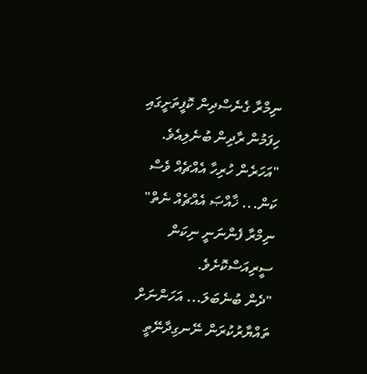ނިމްރާ ގެނެސްދިން ކޮފީތަށީގައި ހިފަމުން ރާދިން ބުނެލިއެވެ.
"އަހަރެން ހުރިހާ އެއްޗެއް ވެސް ކަން... ޚާއްޞަ އެއްޗެއް ނެތް" ނިމްރާ ފެންނަނީ ނިކަން ސީރިއަސްކޮށެވެ.
"ދެން ބުނެބަލަ... އަހަންނަށް ތައްޔާރުކުރަން ނޭނގިދާނޭތީ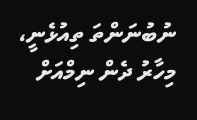ނުބުނަންތަ ތިއުޅެނީ، މިހާރު ދެން ނިމްއަށް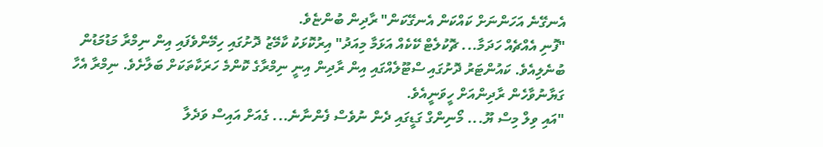އެނގޭނެ އަހަންނަށް ކައްކަން އެނގޭކަން" ރާދިން ބުންޏެވެ.
"ފޮނި އެއްޗެއް ހަދަމާ... ޗޮކުލެޓް ކޭކެއް އަޅަމާ މިއަދު" އިރުކޮޅަކު ކާމޭޒު ދޮށުގައި ހިމޭންވެފައި އިން ނިމްރާ މަޑުމަޑުން ބުނެލިއެވެ. ކައުންޓަރު ދޮށުގައި ސްޓޫލެއްގައި އިން ރާދިން އިނީ ނިމްރާގެ ކޮންމެ ހަރަކާތަކަށް ބަލާށެވެ. ނިމްރާ އެހާ ގަޔާނުވާހެން ރާދިންއަށް ހީވަނީއެވެ.
"އައި ވިލް މިސް ޔޫ... މޯނިންގް ގަޑީގައި ދެން ނުވެސް ފެންނާނެ... ގެއަށް އައިސް ވަދެލާ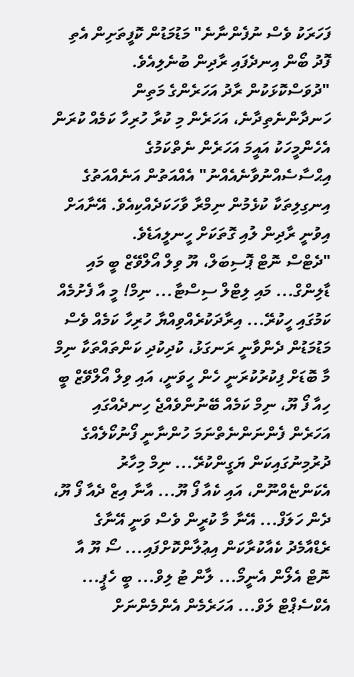ފަހަރަކު ވެސް ނުފެންނާނެ" މަޑުމަޑުން ކޮފީތަށިން އެތި ފޮދު ބޯން އިނދެފައި ރާދިން ބުނެލިއެވެ.
"ދުވަސްކޮޅަކުން ރާދު އަހަރެންގެ މަތިން ހަނދާންނެތިދާނެ، އަހަރެން މި ކުރާ ހުރިހާ ކަމެއް ކުރަން އެހެންމީހަކު އައީމަ އަހަރެން ނެތްކަމުގެ އިޙްސާސެއްނުވާނެއެއްނު" އެއްއަތުން އަނެއްއަތުގެ އިނގިލިތަކާ ކުޅެމުން ނިމްރާ ވާހަކަދެއްކިއެވެ. އޭނާއަށް އިވުނީ ރާދިން ލުއި ގޮތަކަށް ހީނލީއަޑެވެ.
"ދެޓްސް ނޮޓް ޕޮސިބަލް، ޔޫ ވިލް އޯލްވޭޒް ބީ މައި ޑާލިންގް... މައި ލިޓްލް ސިސްޓާ... ނިމް! މީ އާ ފެށުމެއް ކަމުގައި ހީކުރޭ... އިރާދަކުރެއްވިއްޔާ ހުރިހާ ކަމެއް ވެސް މަޑުމަޑުން ދެންވާނީ ރަނގަޅު، ކުދިކުދި ކަންތައްތަކާ ނިމް މާ ބޮޑަށް ފިކުރުކުރަނީ ހެން ހީވަނީ، އައި ވިލް އޯލްވޭޒް ބީ ހިއާ ފޯ ޔޫ، ނިމް ކަމެއް ބޭނުންވެއްޖެ ހިނދެއްގައި އަހަރެން ފެންނަންނެތްނަމަ ހުންނާނީ ފޯނުކޯލެއްގެ ދުރުމިނުގައިކަން ޔަގީންކުރޭ... ނިމް މިހާރު އެކަންޏެއްނޫން، އައި ކެއާ ފޯ ޔޫ... އާނާ އިޒް ދެއާ ފޯ ޔޫ، ދެން ހަލަފް... އޭނާ މާ ކުރީން ވެސް ވަނީ އޭނާގެ ރެޑްއާމެދު ކެއާކުރާކަން އިޢުލާންކޮށްފައި... ސޯ ޔޫ އާ ނޮޓް އެލޯން އެނީމޯ... ލާން ޓު ލިވް... ބީ ހެޕީ... އެކްސެޕްޓް ލަވް... އަހަރެމެން އެންމެންނަށް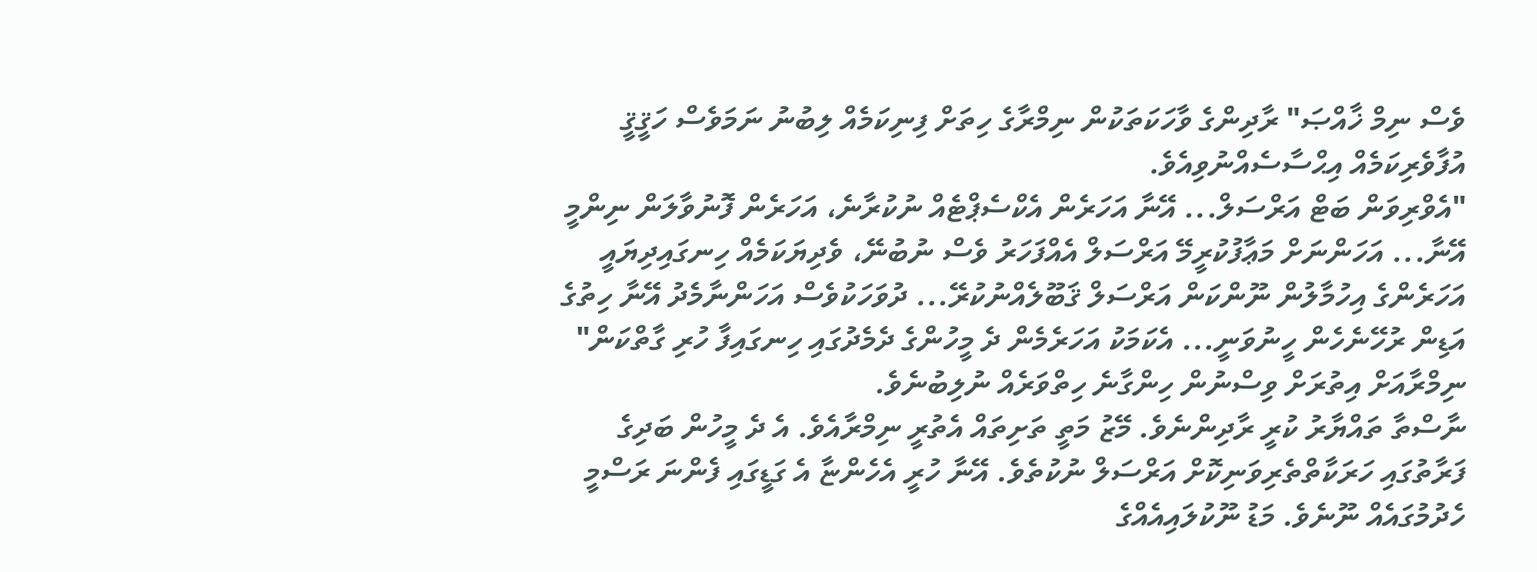ވެސް ނިމް ޚާއްޞަ" ރާދިންގެ ވާހަކަތަކުން ނިމްރާގެ ހިތަށް ފިނިކަމެއް ލިބުނު ނަމަވެސް ހަޤީޤީ އުފާވެރިކަމެއް އިޙްސާސެއްނުވިއެވެ.
"އެވްރިވަން ބަޓް އަރްސަލް... އޭނާ އަހަރެން އެކްސެޕްޓެއް ނުކުރާނެ، އަހަރެން ފޮނުވާލަން ނިންމީ އޭނާ... އަހަންނަށް މަޢާފުކުރީމޭ އަރްސަލް އެއްފަހަރު ވެސް ނުބުނޭ، ވެދިޔަކަމެއް ހިނގައިދިޔައީ އަހަރެންގެ އިހުމާލުން ނޫންކަން އަރްސަލް ޤަބޫލެއްނުކުރޭ... ދުވަހަކުވެސް އަހަންނާމެދު އޭނާ ހިތުގެ އަޑިން ރުހޭނެހެން ހީނުވަނީ... އެކަމަކު އަހަރެމެން ދެ މީހުންގެ ދެމެދުގައި ހިނގައިފާ ހުރި ގާތްކަން" ނިމްރާއަށް އިތުރަށް ވިސްނުން ހިންގާނެ ހިތްވަރެއް ނުލިބުނެވެ.
ނާސްތާ ތައްޔާރު ކުރީ ރާދިންނެވެ. މޭޒު މަތީ ތަށިތައް އެތުރީ ނިމްރާއެވެ. އެ ދެ މީހުން ބަދިގެ ފަރާތުގައި ހަރަކާތްތެރިވަނިކޮށް އަރްސަލް ނުކުތެވެ. އޭނާ ހުރީ އެހެންޏާ އެ ގަޑީގައި ފެންނަ ރަސްމީ ހެދުމުގައެއް ނޫނެވެ. މަޑު ނޫކުލައިއެއްގެ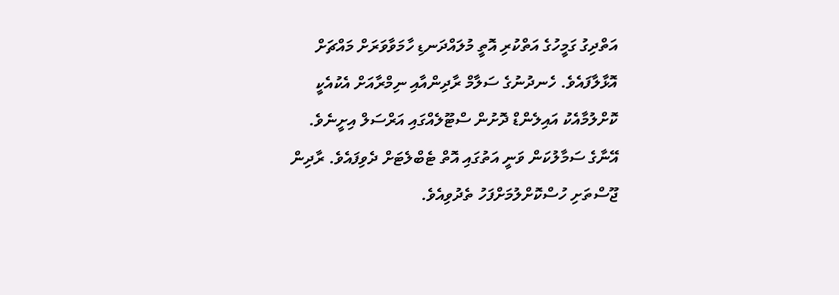އަތްދިގު ގަމީހުގެ އަތްކުރި އޮތީ މުލައްދަނޑި ހާމަވާވަރަށް މައްޗަށް އޮޅާލާފައެވެ. ހެނދުނުގެ ސަލާމް ރާދިންއާއި ނިމްރާއަށް އެކުއެކީ ކޮށްލުމާއެކު އައިލެންޑް ދޮށުން ސްޓޫލެއްގައި އަރްސަލް އިށީނެވެ. އޭނާގެ ސަމާލުކަން ވަނީ އަތުގައި އޮތް ޓެބްލެޓަށް ދެވިފައެވެ. ރާދިން ޖޫސްތަށި ހުސްކޮށްލުމަށްފަހު ތެދުވިއެވެ.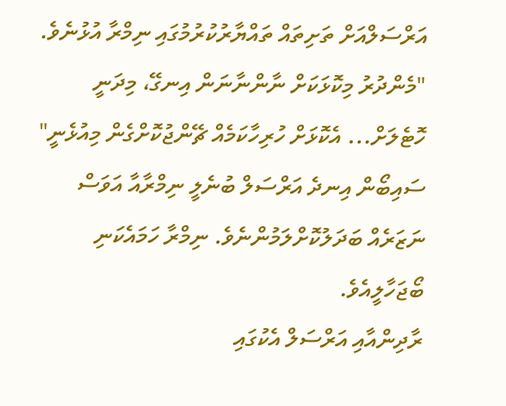އަރްސަލްއަށް ތަށިތައް ތައްޔާރުކުރުމުގައި ނިމްރާ އުޅުނެވެ.
"މެންދުރު މިކޮޅަކަށް ނާންނާނަން އިނގޭ، މިދަނީ ހޮޓެލަށް... އެކޮޅަށް ހުރިހާކަމެއް ޗޭންޖުކޮށްގެން މިއުޅެނީ" ސައިބޯން އިނދެ އަރްސަލް ބުނެލީ ނިމްރާއާ އަވަސް ނަޒަރެއް ބަދަލުކޮށްލަމުންނެވެ. ނިމްރާ ހަމައެކަނި ބޯޖަހާލީއެވެ.
ރާދިންއާއި އަރްސަލް އެކުގައި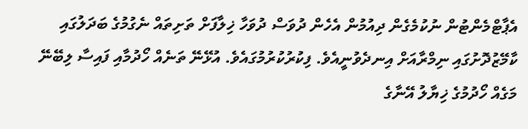އެޕާޓްމެންޓުން ނުކުމެގެން ދިއުމުން އެހެން ދުވަސް ދުވަހާ ޚިލާފަށް ތަށިތައް ނެގުމުގެ ބަދަލުގައި ކާމޭޒުދޮށުގައި ނިމްރާއަށް އިނދެވުނީއެވެ. ފިކުރުކުރުމުގައެވެ. އުޅޭނޭ ތަނެއް ހޯދުމާއި ފައިސާ ލިބޭނޭ މަގެއް ހޯދުމުގެ ޚިޔާލު އޭނާގެ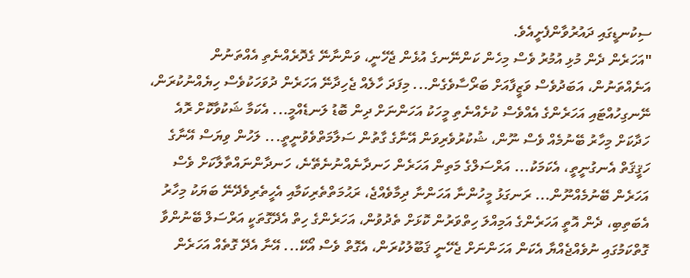ސިކުނޑީގައި ދައުރުވާންފެށީއެވެ.
"އަހަރެން ދެން މުޅި އުމުރު ވެސް މިހެން ކަންނޭނގެ އުޅެން ޖެހޭނީ، ވަންނާނޭ ގެދޮރެއްނެތި އެއްތަނުން އަނެއްތަނުން، އަބަދުވެސް ވަޒީފާއަށް ބަރޯސާވެގެން... މިފަދަ ހާލެއް ޖެހިދާނޭ އަހަރެން ދުވަހަކުވެސް ހިޔެއްނުކުރަން، ނޭނގިހުއްޓައި އަހަރެންގެ އެއްވެސް ކުށެއްނެތި މީހަކު އަހަންނަށް ދިން ބޮޑު ލަނޑެއްމީ... އެކަމާ ޝަކުވާކޮށް ރޮއެ ހަދާކަށް މިހާރު ބޭނުމެއް ވެސް ނޫން، ޝުކުރުވެރިވަން އޭނާގެ ގާތުން ސަލާމަތްވެވުނީތީ... ލަހުން ވިޔަސް އޭނާގެ ހަޤީޤަތް އެނގުނީތީ، އެކަމަކު... އަރްސަލްގެ މަތިން އަހަރެން ހަނދާނެއްނުނެތޭނެ، ހަނދާންނައްތާލާކަށް ވެސް އަހަރެން ބޭނުމެއްނޫން... ރަނގަޅު މީހުންނާ އަހަންނާ ދިމާވެއްޖެ، ރަޙުމަތްތެރިކަމާއި އެހީތެރިވެދޭނޭ ބަޔަކު މިހާރު އެބަތިބި، ދެން އޮތީ އަހަރެންގެ އަމިއްލަ ހިތްވަރުން ކޮޅަށް ތެދުވުން، އަހަރެންގެ ހިތް އެދޭގޮތަކީ އަރްސަލް ބޭނުންވާ ގޮތްކަމުގައި ނުވެއްޖެއްޔާ އެކަން އަހަންނަށް ޖެހޭނީ ޤަބޫލުކުރަން، އެގޮތް ވެސް އޯކޭ... އޭނާ އެދޭ ގޮތެއް އަހަރެން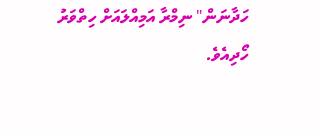ހަދާނަން" ނިމްރާ އަމިއްލައަށް ހިތްވަރު ހޯދިއެވެ.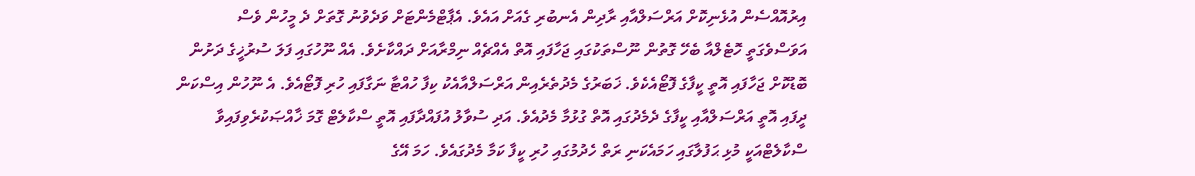އިރުއޮއްސެން އުޅެނިކޮށް އަރްސަލްއާއި ރާދިން އެނބުރި ގެއަށް އައެވެ. އެޕާޓްމެންޓަށް ވަދެވުނު ގޮތަށް ދެ މީހުން ވެސް އަވަސްވެގަތީ ހޮޓެލްއާ ބެހޭ ގޮތުން ނޫސްތަކުގައި ޖަހާފައި އޮތް އެއްޗެއް ނިމްރާއަށް ދައްކާށެވެ. އެއް ނޫހުގައި ފަލަ ސުރުޚީގެ ދަށުން ބޮޑުކޮށް ޖަހާފައި އޮތީ ކީފާގެ ފޮޓޯއެކެވެ. ޚަބަރުގެ މެދުތެރެއިން އަރްސަލްއާއެކު ކިފާ ހުއްޓާ ނަގާފައި ހުރި ފޮޓޯއެވެ. އެ ނޫހުން އިސްކަން ދީފައި އޮތީ އަރްސަލްއާއި ކީފާގެ ދެމެދުގައި އޮތް ގުޅުމާ މެދުއެވެ. އަދި ސުވާލު އުފައްދާފައި އޮތީ ސްކާލެޓް ގޮމަ ޚާއްޞަކުރެވިފައިވާ ސްކާލެޓްއަކީ މުޅި ޙަފުލާގައި ހަމައެކަނި ރަތް ހެދުމުގައި ހުރި ކީފާ ކަމާ މެދުގައެވެ. ހަމަ އޭގެ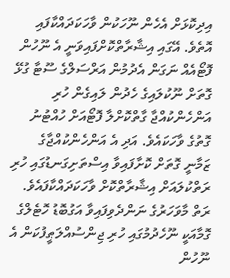އިދިކޮޅަށް އެހެން ނޫހަކުން ވާހަކަދައްކާފައި އޮތެވެ. އޭގައި އިޝާރާތްކޮށްފައިވަނީ އެ ނޫހުން ފޮޓޯއެއް ނަގަން އެދުމުން އަރްސަލްގެ ސޫޓާ ގުޅޭ ގޮތަށް ނޫކުލައިގެ ހެދުން ލައިގެން ހުރި އަންހެންކުއްޖާ ގާތްކޮށްލާ ފޮޓޯއަށް ހުއްޓުނު ގޮތުގެ ވާހަކައެވެ. އަދި އެ އަންހެންކުއްޖާގެ ޒަމާނީ ގޮތަށް ކޮށާފައިވާ އިސްތަށިގަނޑުގައި ހުރި ރަތްކުލައަށް އިޝާރާތްކޮށް ވާހަކަދައްކާފައެވެ. ރަތް މާވަހަރުގެ ނަންދެވިފައިވާ އަގުބޮޑު ހޮޓެލްގެ ގޮމާއަކީ ނޫހެދުމުގައި ހުރި ޖިންސުއްލަޠީފުކަން އެ ނޫހުން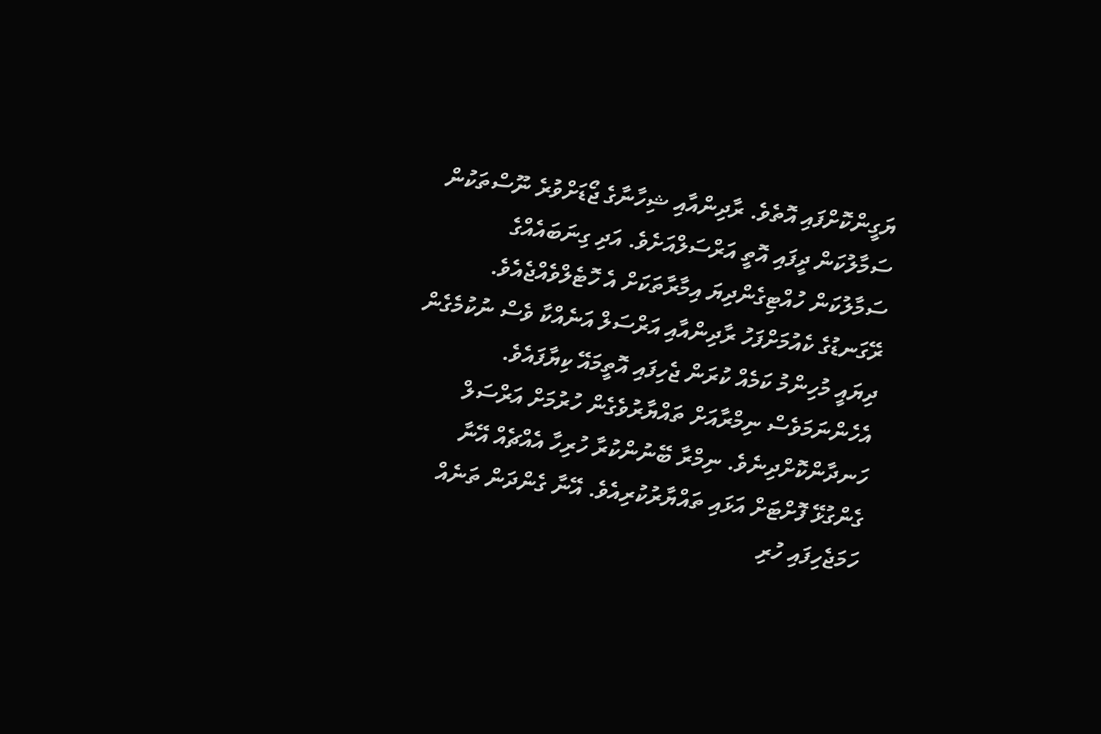ޔަގީންކޮށްފައި އޮތެވެ. ރާދިންއާއި ޝިހާނާގެ ޖޯޑަށްވުރެ ނޫސްތަކުން ސަމާލުކަން ދީފައި އޮތީ އަރްސަލްއަށެވެ. އަދި ގިނަބައެއްގެ ސަމާލުކަން ހުއްޓިގެންދިޔަ އިމާރާތަކަށް އެ ހޮޓެލްވެއްޖެއެވެ.
ރޭގަނޑުގެ ކެއުމަށްފަހު ރާދިންއާއި އަރްސަލް އަނެއްކާ ވެސް ނުކުމެގެން ދިޔައީ މުހިންމު ކަމެއް ކުރަން ޖެހިފައި އޮތީމައޭ ކިޔާފައެވެ. އެހެންނަމަވެސް ނިމްރާއަށް ތައްޔާރުވެގެން ހުރުމަށް އަރްސަލް ހަނދާންކޮށްދިނެވެ. ނިމްރާ ބޭނުންކުރާ ހުރިހާ އެއްޗެއް އޭނާ ގެންގުޅޭ ފޮށްޓަށް އަޅައި ތައްޔާރުކުރިއެވެ. އޭނާ ގެންދަން ތަނެއް ހަމަޖެހިފައި ހުރި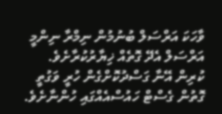ވާހަކަ އަރްސަލް ބުނުމުން ނިމްރާ ނިންމީ އަރްސަލް އެދޭ ގޮތެއް ޚިޔާރުކުރާށެވެ. ކުރިން އޭނާ ގަސްދުކޮށްގެން ހުރީ ވަގުތީ ގޮތުން ގެސްޓް ހައުސްއެއްގައި ހުންނާށެވެ.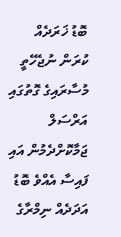ބޮޑު ޚަރަދެއް ކުރަން ނުޖެހޭތީ މުސާރައިގެ ގޮތުގައި އަރްސަލް ޖަމާކޮށްދެމުން އައި ފައިސާ އެއްވެ ބޮޑު އަދަދެއް ނިމްރާގެ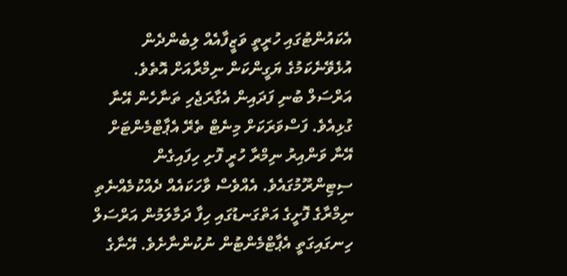އެކައުންޓުގައި ހުރީތީ ވަޒީފާއެއް ލިބެންދެން އުޅެވޭނެކަމުގެ ޔަގީންކަން ނިމްރާއަށް އޮތެވެ.
އަރްސަލް ބުނި ފަދައިން އެގާރަޖެހި ތަނާހެން އޭނާ ގުޅިއެވެ. ފަސްވަރަކަށް މިނެޓް ތެރޭ އެޕާޓްމެންޓަށް އޭނާ ވަންއިރު ނިމްރާ ހުރީ ފޮށި ހިފައިގެން ސިޓިންރޫމުގައެވެ. އެއްވެސް ވާހަކައެއް ދެއްކުމެއްނެތި ނިމްރާގެ ފޮށީގެ އަތްގަނޑުގައި ހިފާ ދަމާލަމުން އަރްސަލް ހިނގައިގަތީ އެޕާޓްމެންޓުން ނުކުންނާށެވެ. އޭނާގެ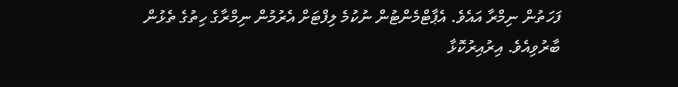ފަހަތުން ނިމްރާ އައެވެ. އެޕާޓްމެންޓުން ނުކުމެ ލިފްޓަށް އެރުމުން ނިމްރާގެ ހިތުގެ ތެޅުން ބާރުވިއެވެ. އިރުއިރުކޮޅާ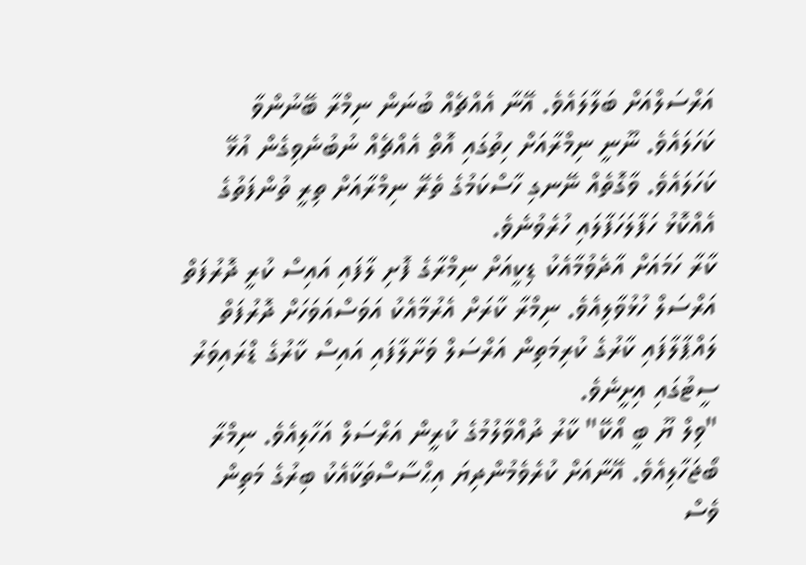އަރްސަލްއަށް ބަލާލައެވެ. އޭނާ އެއްޗެއް ބުނަން ނިމްރާ ބޭނުންވާ ކަހަލައެވެ. ނޫނީ ނިމްރާއަށް ހިތުގައި އޮތް އެއްޗެއް ނުބުނެވިގެން އުޅޭ ކަހަލައެވެ. ވާގޮތެއް ނޭނގި ހާސްކަމުގެ ތެރޭ ނިމްރާއަށް ތިރީ ތުންފަތުގެ އެއްކޮޅު ހަފާލަހަފާލައި ހުރެވުނެވެ.
ކާރާ ހަމައަށް އާދެވުމާއެކު ޑިކީއަށް ނިމްރާގެ ފޮށި ލާފައި އައިސް ކުރީ ދޮރުފަތް އަރްސަލް ހުޅުވާލިއެވެ. ނިމްރާ ކާރަށް އެރުމާއެކު އަވަސްއަވަހަށް ދޮރުފަތް ލައްޕާލާފައި ކާރުގެ ކުރިމަތިން އަރްސަލް ވަށާލާފައި އައިސް ކާރުގެ ޑްރައިވަރު ސީޓުގައި އިށީނެވެ.
"ވިލް ޔޫ ބީ އޯކޭ" ކާރު ދުއްވާލުމުގެ ކުރީން އަރްސަލް އަހާލިއެވެ. ނިމްރާ ބޯޖަހާލިއެވެ. އޭނާއަށް ކުރެވެމުންދިޔަ އިޙްސާސްތަކާއެކު ބިރުގެ މަތިން ވެސް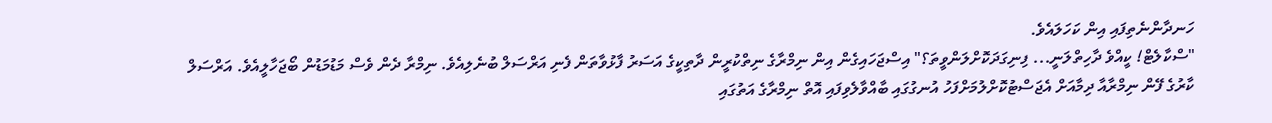ހަނދާންނެތިފައި އިން ކަހަލައެވެ.
"ސްކާލެޓް! ކީއްވެ ދާހިތްލަނީ... ފިނިގަދަކޮށްލަންވީތަ؟" އިސްޖަހައިގެން އިން ނިމްރާގެ ނިތްކުރީން ދާތިކީގެ އަސަރު ފާޅުވާތަން ފެނި އަރްސަލް ބުނެލިއެވެ. ނިމްރާ ދެން ވެސް މަޑުމަޑުން ބޯޖަހާލީއެވެ. އަރްސަލް ކާރުގެ ފޭން ނިމްރާއާ ދިމާއަށް އެޖަސްޓުކޮށްލުމަށްފަހު އުނގުގައި ބާއްވާލެވިފައި އޮތް ނިމްރާގެ އަތުގައި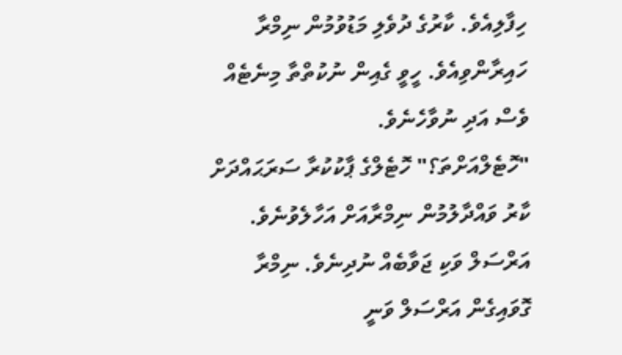ހިފާލިއެވެ. ކާރުގެ ދުވެލި މަޑުވުމުން ނިމްރާ ހައިރާންވިއެވެ. ހީވީ ގެއިން ނުކުތްތާ މިނެޓެއް ވެސް އަދި ނުވާހެނެވެ.
"ހޮޓެލްއަށްތަ؟" ހޮޓެލްގެ ޕާކުކުރާ ސަރަޙައްދަށް ކާރު ވައްދާލުމުން ނިމްރާއަށް އަހާލެވުނެވެ. އަރްސަލް ވަކި ޖަވާބެއް ނުދިނެވެ. ނިމްރާ ގޮވައިގެން އަރްސަލް ވަނީ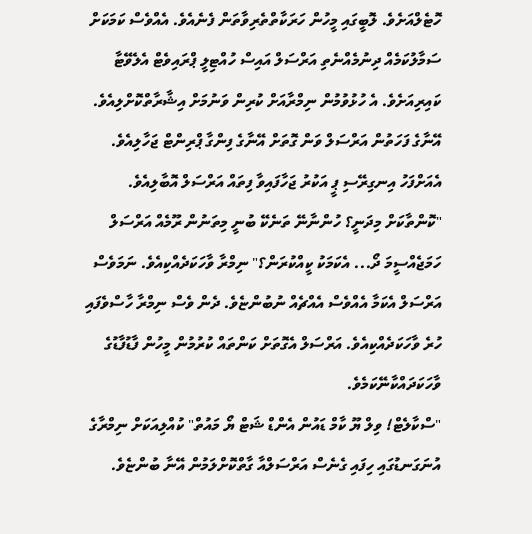ހޮޓެލްއަށެވެ. ލޮބީގައި މީހުން ހަރަކާތްތެރިވާތަން ފެނެއެވެ. އެއްވެސް ކަމަކަށް ސަމާލުކަމެއް ދިނުމެއްނެތި އަރްސަލް އައިސް ހުއްޓިލީ ޕްރައިވެޓް އެލެވޭޓާ ކައިރިއަށެވެ. އެ ހުޅުވުމުން ނިމްރާއަށް ކުރިން ވަނުމަށް އިޝާރާތްކޮށްލިއެވެ. އޭނާގެ ފަހަތުން އަރްސަލް ވަން ގޮތަށް އޭނާގެ ފިންގާ ޕްރިންޓް ޖަހާލިއެވެ. އެއަށްފަހު އިނގިރޭސި ޕީ އަކުރު ޖަހާފައިވާ ފިތައް އަރްސަލް އޮބާލިއެވެ.
"ކޮންތާކަށް މިދަނީ؟ ހުންނާނޭ ތަނެކޭ ބުނީ މިތަނުން ރޫމެއް އަރްސަލް ހަމަޖެއްސީމަ ދޯ... އެކަމަކު ކީއްކުރަން؟" ނިމްރާ ވާހަކަދެއްކިއެވެ. ނަމަވެސް އަރްސަލް އެކަމާ އެއްވެސް އެއްޗެއް ނުބުންޏެވެ. ދެން ވެސް ނިމްރާ ހާސްވެފައި ހުރެ ވާހަކަދެއްކިއެވެ. އަރްސަލް އެގޮތަށް ކަންތައް ކުރުމުން މީހުން ފާޑުފާޑުގެ ވާހަކަދައްކާނޭކަމެވެ.
"ސްކާލެޓް! ވިލް ޔޫ ކާމް ޑައުން އެންޑް ޝަޓް ޔޯ މައުތް" ކުއްލިއަކަށް ނިމްރާގެ އުނަގަނޑުގައި ހިފައި ގެނެސް އަރްސަލްއާ ގާތްކޮށްލަމުން އޭނާ ބުންޏެވެ.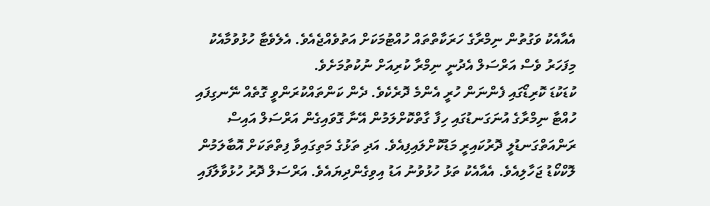އެއާއެކު ވަގުތުން ނިމްރާގެ ހަރަކާތްތައް ހުއްޓުމަކަށް އަތުވެއްޖެއެވެ. އެލެވެޓާ ހުޅުވުމާއެކު މިފަހަރު ވެސް އަރްސަލް އެދުނީ ނިމްރާ ކުރިއަށް ނުކުތުމަށެވެ.
ކުޑަކުޑަ ކޮރިޑޯގައި ފެންނަން ހުރީ އެންމެ ދޮރެކެވެ. ދެން ކަންތައްކުރަންވީ ގޮތެއް ނޭނގިފައި ހުއްޓާ ނިމްރާގެ އުނަގަނޑުގައި ހިފާ ގާތްކޮށްލަމުން އޭނާ ގޮވައިގެން އަރްސަލް އައިސް ރަންއަތްގަނޑުލީ ދޮރުކައިރީ މަޑުކޮށްލައިފިއެވެ. އަދި ތަޅުގެ މަތިގައިވާ ފިތްތަކަށް އޮބާލަމުން ލޮކްކޯޑު ޖަހާލިއެވެ. އެއާއެކު ތަޅު ހުޅުވުނު އަޑު އިވިގެންދިޔައެވެ. އަރްސަލް ދޮރު ހުޅުވާލާފައި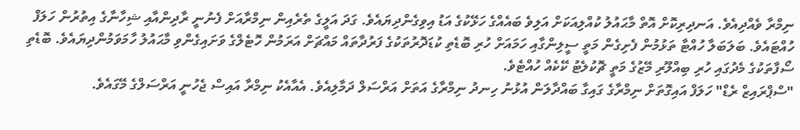ނިމްރާ ވެއްދިއެވެ. އަނދިރިކޮށް އޮތް މާޙައުލު ކުއްލިއަކަށް އަލިވެ ބައެއްގެ ހަޅޭކުގެ އަޑު އިވިގެންދިޔައެވެ. ގަދަ އަލީގެ ތެރެއިން ނިމްރާއަށް ފެނުނީ ރާދިންއާއި ޝިހާނާގެ އިތުރުން ހަލަފް ހުއްޓައެވެ. ބަލަބަލާ ހުއްޓާ ތަޅުމުން ފެށިގެން މަތީ ސީލިންގާއި ހަމައަށް ހުރި ބޮޑެތި ކުޑަދޮރުތަކުގެ ފަރުދާތައް މައްޗަށް އަރަމުން ހޮޓެލްގެ ވަށައިގެންވި މާޙައުލު ހާމަވަމުންދިޔައެވެ. ބޮޑެތި ސޯފާތަކުގެ މެދުގައި ހުރި ބިއްލޫރި މޭޒުގެ މަތީ ޗޮކުލެޓު ކޭކެއް ހުއްޓެވެ.
"ސްޕްރައިޒް ރެޑް" ހަލަފް އައިގޮތަށް ނިމްރާގެ ގައިގާ ބައްދާލަން އުޅުނު ހިނދު ނިމްރާގެ އަތަށް އަރްސަލް ދަމާލިއެވެ. އެއާއެކު ނިމްރާ އައިސް ޖެހުނީ އަރްސަލްގެ މޭގައެވެ.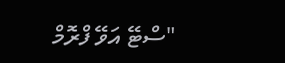"ސްޓޭ އަވޭ ފްރޮމް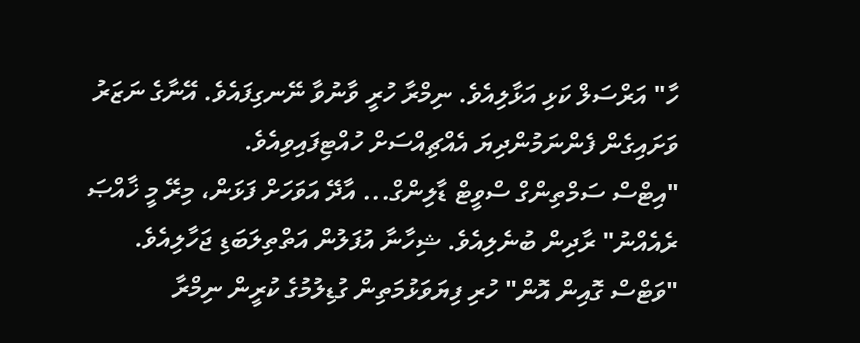ހާ" އަރްސަލް ކަޅި އަޅާލިއެވެ. ނިމްރާ ހުރީ ވާނުވާ ނޭނގިފައެވެ. އޭނާގެ ނަޒަރު ވަށައިގެން ފެންނަމުންދިޔަ އެއްޗިއްސަށް ހުއްޓިފައިވިއެވެ.
"އިޓްސް ސަމްތިންގް ސްވީޓް ޑާލިންގް... އާދޭ އަވަހަށް ފަޅަން، މިރޭ މީ ޚާއްޞަ ރެއެއްނު" ރާދިން ބުނެލިއެވެ. ޝިހާނާ އުފަލުން އަތްތިލަބަޑި ޖަހާލިއެވެ.
"ވަޓްސް ގޮއިން އޮން" ހުރި ފިޔަވަޅުމަތިން ގުޑިލުމުގެ ކުރީން ނިމްރާ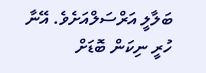ބަލާލީ އަރްސަލްއަށެވެ. އޭނާ ހުރީ ނިކަން ބޮޑަށް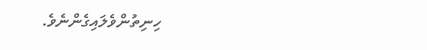ހިނިތުންވެލައިގެންނެވެ.